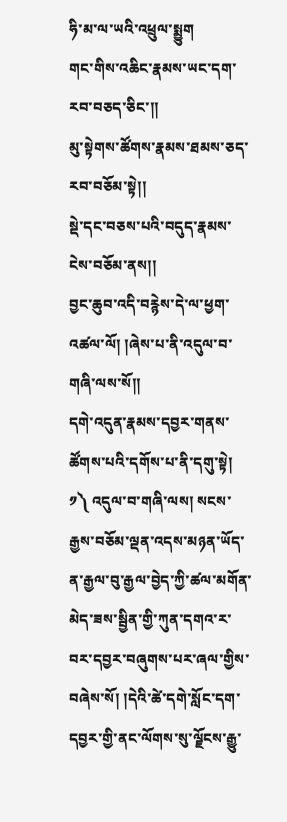ཧི་མ་ལ་ཡའི་འཕྲུལ་སྨྱུག
གང་གིས་འཆིང་རྣམས་ཡང་དག་རབ་བཅད་ཅིང་།།
མུ་སྟེགས་ཚོགས་རྣམས་ཐམས་ཅད་རབ་བཅོམ་སྟེ།།
སྡེ་དང་བཅས་པའི་བདུད་རྣམས་ངེས་བཅོམ་ནས།།
བྱང་ཆུབ་འདི་བརྙེས་དེ་ལ་ཕྱག་འཚལ་ལོ། །ཞེས་པ་ནི་འདུལ་བ་གཞི་ལས་སོ།།
དགེ་འདུན་རྣམས་དབྱར་གནས་ཚོགས་པའི་དགོས་པ་ནི་དགུ་སྟེ།
༡༽ འདུལ་བ་གཞི་ལས། སངས་རྒྱས་བཅོམ་ལྡན་འདས་མཉན་ཡོད་ན་རྒྱལ་བུ་རྒྱལ་བྱེད་ཀྱི་ཚལ་མགོན་མེད་ཟས་སྦྱིན་གྱི་ཀུན་དགའ་ར་བར་དབྱར་བཞུགས་པར་ཞལ་གྱིས་བཞེས་སོ། །དེའི་ཚེ་དགེ་སློང་དག་དབྱར་གྱི་ནང་ལོགས་སུ་ལྗོངས་རྒྱུ་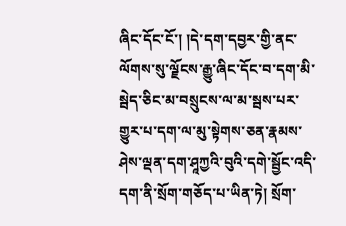ཞིང་དོང་ངོ་། །དེ་དག་དབྱར་གྱི་ནང་ལོགས་སུ་ལྗོངས་རྒྱུ་ཞིང་དོང་བ་དག་མི་སྦེད་ཅིང་མ་བསྲུངས་ལ་མ་སྦས་པར་གྱུར་པ་དག་ལ་མུ་སྟེགས་ཅན་རྣམས་ཤེས་ལྡན་དག་ཤཱཀྱའི་བུའི་དགེ་སྦྱོང་འདི་དག་ནི་སྲོག་གཅོད་པ་ཡིན་ཏེ། སྲོག་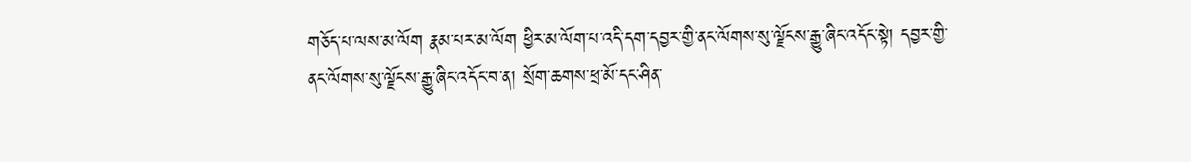གཅོད་པ་ལས་མ་ལོག རྣམ་པར་མ་ལོག ཕྱིར་མ་ལོག་པ་འདི་དག་དབྱར་གྱི་ནང་ལོགས་སུ་ལྗོངས་རྒྱུ་ཞིང་འདོང་སྟེ། དབྱར་གྱི་ནང་ལོགས་སུ་ལྗོངས་རྒྱུ་ཞིང་འདོང་བ་ན། སྲོག་ཆགས་ཕྲ་མོ་དང་ཤིན་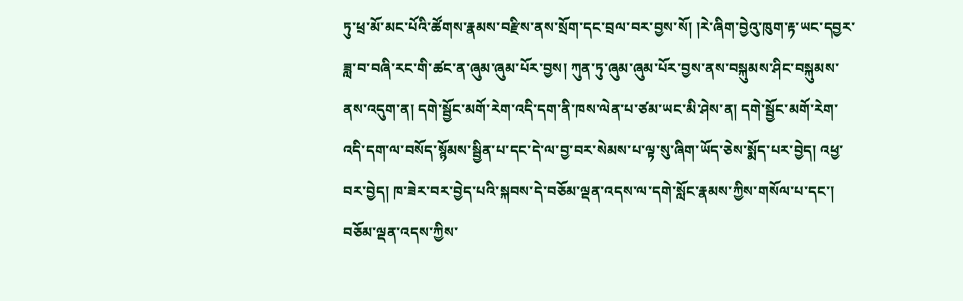ཏུ་ཕྲ་མོ་མང་པོའི་ཚོགས་རྣམས་བརྫིས་ནས་སྲོག་དང་བྲལ་བར་བྱས་སོ། །རེ་ཞིག་བྱེའུ་ཁུག་རྟ་ཡང་དབྱར་ཟླ་བ་བཞི་རང་གི་ཚང་ན་ཞུམ་ཞུམ་པོར་བྱས། ཀུན་ཏུ་ཞུམ་ཞུམ་པོར་བྱས་ནས་བསྐུམས་ཤིང་བསྐུམས་ནས་འདུག་ན། དགེ་སྦྱོང་མགོ་རེག་འདི་དག་ནི་ཁས་ལེན་པ་ཙམ་ཡང་མི་ཤེས་ན། དགེ་སྦྱོང་མགོ་རེག་འདི་དག་ལ་བསོད་སྙོམས་སྦྱིན་པ་དང་དེ་ལ་བྱ་བར་སེམས་པ་ལྟ་སུ་ཞིག་ཡོད་ཅེས་སྨོད་པར་བྱེད། འཕྱ་བར་བྱེད། ཁ་ཟེར་བར་བྱེད་པའི་སྐབས་དེ་བཅོམ་ལྡན་འདས་ལ་དགེ་སློང་རྣམས་ཀྱིས་གསོལ་པ་དང་། བཅོམ་ལྡན་འདས་ཀྱིས་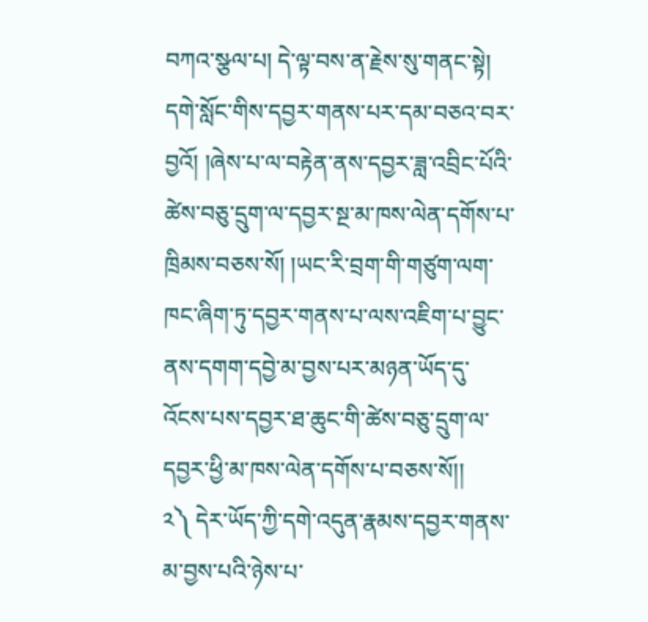བཀའ་སྩལ་པ། དེ་ལྟ་བས་ན་རྗེས་སུ་གནང་སྟེ། དགེ་སློང་གིས་དབྱར་གནས་པར་དམ་བཅའ་བར་བྱའོ། །ཞེས་པ་ལ་བརྟེན་ནས་དབྱར་ཟླ་འབྲིང་པོའི་ཚེས་བཅུ་དྲུག་ལ་དབྱར་སྔ་མ་ཁས་ལེན་དགོས་པ་ཁྲིམས་བཅས་སོ། །ཡང་རི་བྲག་གི་གཙུག་ལག་ཁང་ཞིག་ཏུ་དབྱར་གནས་པ་ལས་འཇིག་པ་བྱུང་ནས་དགག་དབྱེ་མ་བྱས་པར་མཉན་ཡོད་དུ་འོངས་པས་དབྱར་ཐ་ཆུང་གི་ཚེས་བཅུ་དྲུག་ལ་དབྱར་ཕྱི་མ་ཁས་ལེན་དགོས་པ་བཅས་སོ།།
༢༽ དེར་ཡོད་ཀྱི་དགེ་འདུན་རྣམས་དབྱར་གནས་མ་བྱས་པའི་ཉེས་པ་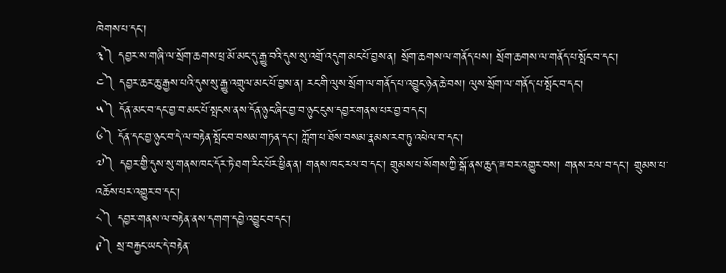ཁེགས་པ་དང་།
༣༽ དབྱར་ས་གཞི་ལ་སྲོག་ཆགས་ཕྲ་མོ་མང་དུ་རྒྱུ་བའི་དུས་སུ་འགྲོ་འདུག་མང་པོ་བྱས་ན། སྲོག་ཆགས་ལ་གནོད་པས། སྲོག་ཆགས་ལ་གནོད་པ་སྤོང་བ་དང་།
༤༽ དབྱར་ཆར་ཆུ་རྒྱས་པའི་དུས་སུ་རྒྱུ་འགྲུལ་མང་པོ་བྱས་ན། རང་གི་ལུས་སྲོག་ལ་གནོད་པ་འབྱུང་ཉེན་ཆེ་བས། ལུས་སྲོག་ལ་གནོད་པ་སྤོང་བ་དང་།
༥༽ དོན་མང་བ་དང་བྱ་བ་མང་པོ་སྤངས་ནས་དོན་ཉུང་ཞིང་བྱ་བ་ཉུང་ངུས་དབྱར་གནས་པར་བྱ་བ་དང་།
༦༽ དོན་དང་བྱ་ཉུང་བ་དེ་ལ་བརྟེན་སྤོང་བ་བསམ་གཏན་དང་། ཀློག་པ་ཐོས་བསམ་རྣམས་རབ་ཏུ་འཕེལ་བ་དང་།
༧༽ དབྱར་གྱི་དུས་སུ་གནས་ཁང་དོར་ཏེ་ཐག་རིང་པོར་ཕྱིན་ན། གནས་ཁང་རལ་བ་དང་། གྲུམས་པ་སོགས་ཀྱི་སྒོ་ནས་ཆུད་ཟ་བར་འགྱུར་བས། གནས་རལ་བ་དང་། གྲུམས་པ་འཆོས་པར་འགྱུར་བ་དང་།
༨༽ དབྱར་གནས་ལ་བརྟེན་ནས་དགག་དབྱེ་འབྱུང་བ་དང་།
༩༽ སྲ་བརྐྱང་ཡང་དེ་བརྟེན་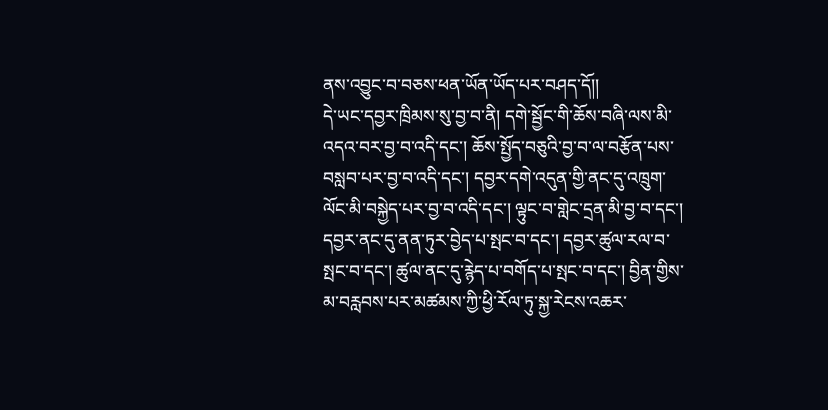ནས་འབྱུང་བ་བཅས་ཕན་ཡོན་ཡོད་པར་བཤད་དོ།།
དེ་ཡང་དབྱར་ཁྲིམས་སུ་བྱ་བ་ནི། དགེ་སྦྱོང་གི་ཆོས་བཞི་ལས་མི་འདའ་བར་བྱ་བ་འདི་དང་། ཆོས་སྤྱོད་བཅུའི་བྱ་བ་ལ་བརྩོན་པས་བསླབ་པར་བྱ་བ་འདི་དང་། དབྱར་དགེ་འདུན་གྱི་ནང་དུ་འཁྲུག་ལོང་མི་བསྐྱེད་པར་བྱ་བ་འདི་དང་། ལྟུང་བ་གླེང་དྲན་མི་བྱ་བ་དང་། དབྱར་ནང་དུ་ནན་ཏུར་བྱེད་པ་སྤང་བ་དང་། དབྱར་ཚུལ་རལ་བ་སྤང་བ་དང་། ཚུལ་ནང་དུ་རྙེད་པ་བགོད་པ་སྤང་བ་དང་། བྱིན་གྱིས་མ་བརླབས་པར་མཚམས་ཀྱི་ཕྱི་རོལ་ཏུ་སྐྱ་རེངས་འཆར་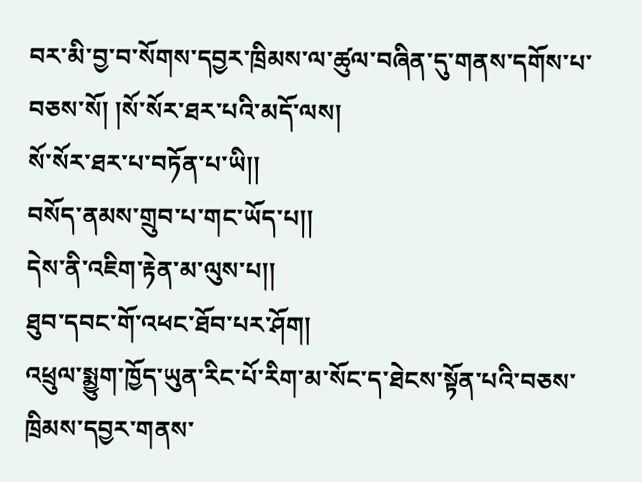བར་མི་བྱ་བ་སོགས་དབྱར་ཁྲིམས་ལ་ཚུལ་བཞིན་དུ་གནས་དགོས་པ་བཅས་སོ། །སོ་སོར་ཐར་པའི་མདོ་ལས།
སོ་སོར་ཐར་པ་བཏོན་པ་ཡི།།
བསོད་ནམས་གྲུབ་པ་གང་ཡོད་པ།།
དེས་ནི་འཇིག་རྟེན་མ་ལུས་པ།།
ཐུབ་དབང་གོ་འཕང་ཐོབ་པར་ཤོག།
འཕྲུལ་སྨྱུག་ཁྱོད་ཡུན་རིང་པོ་རིག་མ་སོང་ད་ཐེངས་སྟོན་པའི་བཅས་ཁྲིམས་དབྱར་གནས་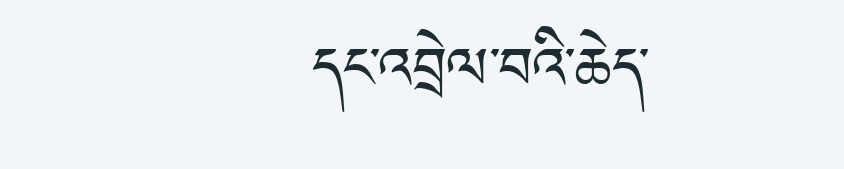དང་འབྲེལ་བའི་ཆེད་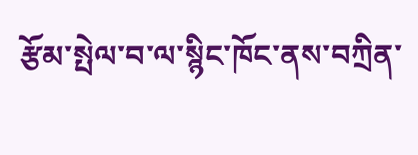རྩོམ་སྤེལ་བ་ལ་སྙིང་ཁོང་ནས་བཀྲིན་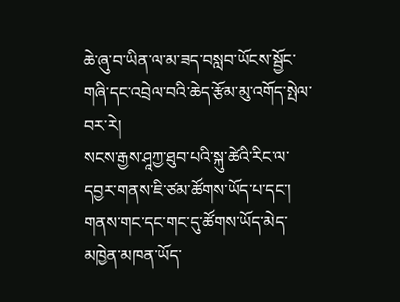ཆེ་ཞུ་བ་ཡིན་ལ་མ་ཟད་བསླབ་ཡོངས་སྦྱོང་གཞི་དང་འབྲེལ་བའི་ཆེད་རྩོམ་མུ་འགོད་སྤེལ་བར་རེ།
སངས་རྒྱས་ཤཱཀྱ་ཐུབ་པའི་སྐུ་ཚེའི་རིང་ལ་དབྱར་གནས་ཇི་ཙམ་ཚོགས་ཡོད་པ་དང་། གནས་གང་དང་གང་དུ་ཚོགས་ཡོད་མེད་མཁྱེན་མཁན་ཡོད་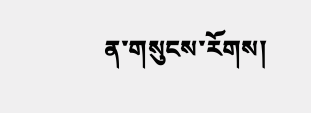ན་གསུངས་རོགས།